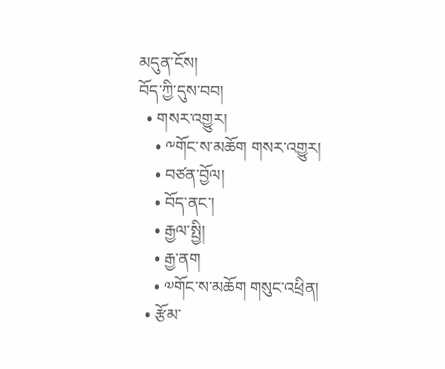མདུན་ངོས།
བོད་ཀྱི་དུས་བབ།
  • གསར་འགྱུར།
    • ༸གོང་ས་མཆོག གསར་འགྱུར།
    • བཙན་བྱོལ།
    • བོད་ནང་།
    • རྒྱལ་སྤྱི།
    • རྒྱ་ནག
    • ༧གོང་ས་མཆོག གསུང་འཕྲིན།
  • རྩོམ་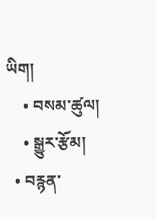ཡིག།
    • བསམ་ཚུལ།
    • སྒྱུར་རྩོམ།
  • བརྙན་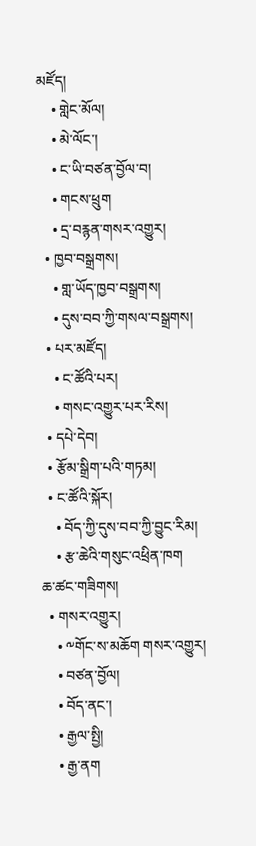མཛོད།
    • གླེང་མོལ།
    • མེ་ལོང་།
    • ང་ཡི་བཙན་བྱོལ་བ།
    • གངས་ཕྲུག
    • དྲ་བརྙན་གསར་འགྱུར།
  • ཁྱབ་བསྒྲགས།
    • གླ་ཡོད་ཁྱབ་བསྒྲགས།
    • དུས་བབ་ཀྱི་གསལ་བསྒྲགས།
  • པར་མཛོད།
    • ང་ཚོའི་པར།
    • གསང་འགྱུར་པར་རིས།
  • དཔེ་དེབ།
  • རྩོམ་སྒྲིག་པའི་གཏམ།
  • ང་ཚོའི་སྐོར།
    • བོད་ཀྱི་དུས་བབ་ཀྱི་བྱུང་རིམ།
    • རྩ་ཆེའི་གསུང་འཕྲིན་ཁག
ཆ་ཚང་གཟིགས།
  • གསར་འགྱུར།
    • ༸གོང་ས་མཆོག གསར་འགྱུར།
    • བཙན་བྱོལ།
    • བོད་ནང་།
    • རྒྱལ་སྤྱི།
    • རྒྱ་ནག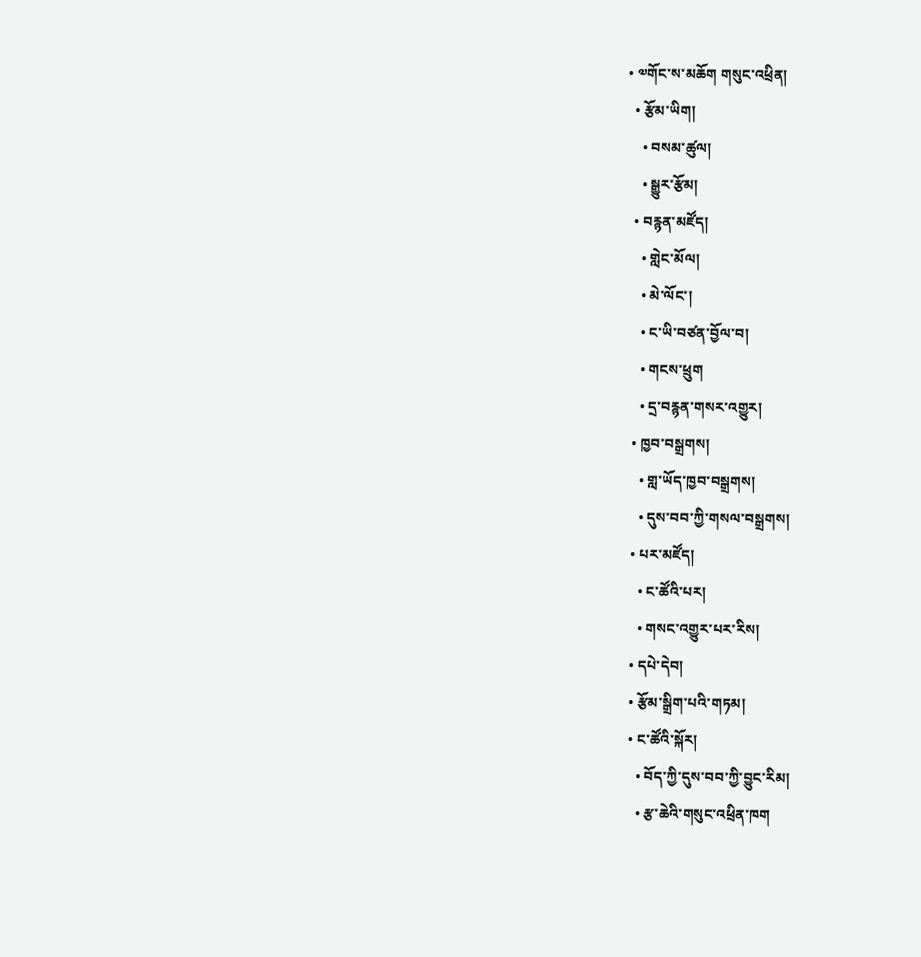• ༧གོང་ས་མཆོག གསུང་འཕྲིན།
  • རྩོམ་ཡིག།
    • བསམ་ཚུལ།
    • སྒྱུར་རྩོམ།
  • བརྙན་མཛོད།
    • གླེང་མོལ།
    • མེ་ལོང་།
    • ང་ཡི་བཙན་བྱོལ་བ།
    • གངས་ཕྲུག
    • དྲ་བརྙན་གསར་འགྱུར།
  • ཁྱབ་བསྒྲགས།
    • གླ་ཡོད་ཁྱབ་བསྒྲགས།
    • དུས་བབ་ཀྱི་གསལ་བསྒྲགས།
  • པར་མཛོད།
    • ང་ཚོའི་པར།
    • གསང་འགྱུར་པར་རིས།
  • དཔེ་དེབ།
  • རྩོམ་སྒྲིག་པའི་གཏམ།
  • ང་ཚོའི་སྐོར།
    • བོད་ཀྱི་དུས་བབ་ཀྱི་བྱུང་རིམ།
    • རྩ་ཆེའི་གསུང་འཕྲིན་ཁག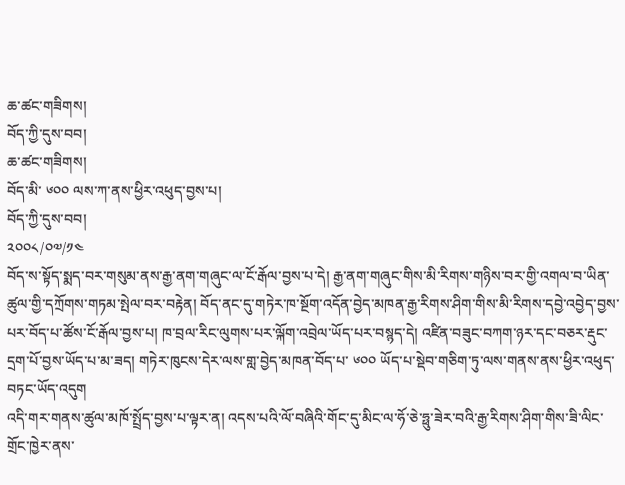ཆ་ཚང་གཟིགས།
བོད་ཀྱི་དུས་བབ།
ཆ་ཚང་གཟིགས།
བོད་མི་ ༦༠༠ ལས་ཀ་ནས་ཕྱིར་འཕུད་བྱས་པ།
བོད་ཀྱི་དུས་བབ།
༢༠༠༨/༠༧/༡༤
བོད་ས་སྟོད་སྨད་བར་གསུམ་ནས་རྒྱ་ནག་གཞུང་ལ་ངོ་རྒོལ་བྱས་པ་དེ། རྒྱ་ནག་གཞུང་གིས་མི་རིགས་གཉིས་བར་གྱི་འགལ་བ་ཡིན་ཚུལ་གྱི་དཀྲོགས་གཏམ་སྤེལ་བར་བརྟེན། བོད་ནང་དུ་གཏེར་ཁ་སྔོག་འདོན་བྱེད་མཁན་རྒྱ་རིགས་ཤིག་གིས་མི་རིགས་དབྱེ་འབྱེད་བྱས་པར་བོད་པ་ཚོས་ངོ་རྒོལ་བྱས་པ། ཁ་བྲལ་རིང་ལུགས་པར་ལྐོག་འབྲེལ་ཡོད་པར་བསྙད་དེ། འཛིན་བཟུང་བཀག་ཉར་དང་བཅར་རྡུང་དྲག་པོ་བྱས་ཡོད་པ་མ་ཟད། གཏེར་ཁུངས་དེར་ལས་གླ་བྱེད་མཁན་བོད་པ་ ༦༠༠ ཡོད་པ་སྡེབ་གཅིག་ཏུ་ལས་གནས་ནས་ཕྱིར་འཕུད་བཏང་ཡོད་འདུག
འདི་གར་གནས་ཚུལ་མཁོ་སྤྲོད་བྱས་པ་ལྟར་ན། འདས་པའི་ལོ་བཞིའི་གོང་དུ་མིང་ལ་ཧོ་ཅེ་ཧྥུ་ཟེར་བའི་རྒྱ་རིགས་ཤིག་གིས་ཟི་ལིང་གྲོང་ཁྱེར་ནས་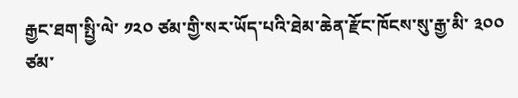རྒྱང་ཐག་སྤྱི་ལེ་ ༡༢༠ ཙམ་གྱི་སར་ཡོད་པའི་ཐེམ་ཆེན་རྫོང་ཁོངས་སུ་རྒྱ་མི་ ༣༠༠ ཙམ་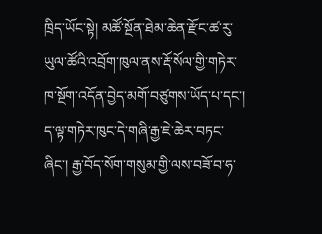ཁྲིད་ཡོང་སྟེ། མཚོ་སྔོན་ཐེམ་ཆེན་རྫོང་ཚ་རུ་ཡུལ་ཚོའི་འབྲོག་ཁུལ་ནས་རྡོ་སོལ་གྱི་གཏེར་ཁ་སྔོག་འདོན་བྱེད་མགོ་བཙུགས་ཡོད་པ་དང་། ད་ལྟ་གཏེར་ཁུང་དེ་གཞི་རྒྱ་ཇེ་ཆེར་བཏང་ཞིང་། རྒྱ་བོད་སོག་གསུམ་གྱི་ལས་བཟོ་བ་ཧ་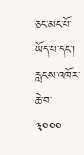ཅང་མང་པོ་ཡོད་པ་དང་། རླངས་འཁོར་ཆེ་བ་ ༣༠༠༠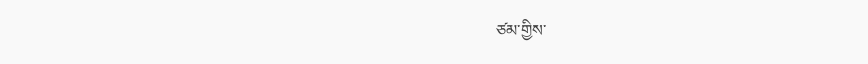ཙམ་གྱིས་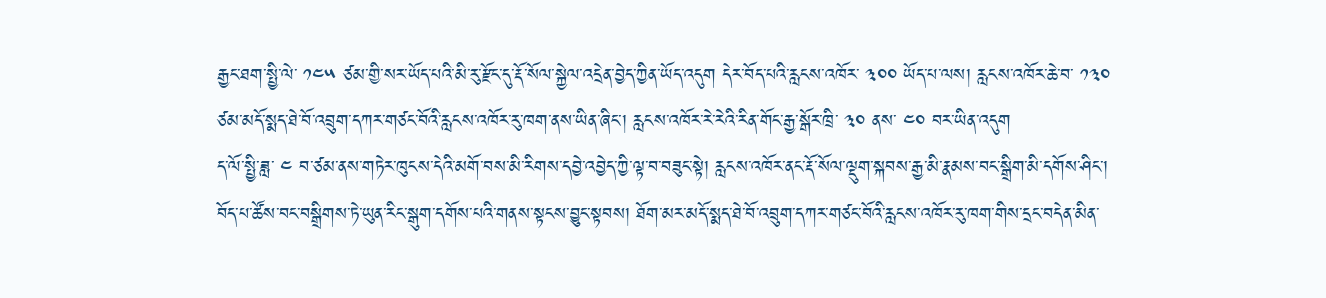རྒྱང་ཐག་སྤྱི་ལེ་ ༡༤༥ ཙམ་གྱི་སར་ཡོད་པའི་མི་རུ་རྫོང་དུ་རྡོ་སོལ་སྐྱེལ་འདྲེན་བྱེད་ཀྱིན་ཡོད་འདུག དེར་བོད་པའི་རླངས་འཁོར་ ༣༠༠ ཡོད་པ་ལས། རླངས་འཁོར་ཆེ་བ་ ༡༣༠ ཙམ་མདོ་སྨད་ཐེ་བོ་འབྲུག་དཀར་གཙང་བོའི་རླངས་འཁོར་རུ་ཁག་ནས་ཡིན་ཞིང་། རླངས་འཁོར་རེ་རེའི་རིན་གོང་རྒྱ་སྒོར་ཁྲི་ ༣༠ ནས་ ༤༠ བར་ཡིན་འདུག
ད་ལོ་སྤྱི་ཟླ་ ༤ བ་ཙམ་ནས་གཏེར་ཁུངས་དེའི་མགོ་བས་མི་རིགས་དབྱེ་འབྱེད་ཀྱི་ལྟ་བ་བཟུང་སྟེ། རླངས་འཁོར་ནང་རྡོ་སོལ་ལྡུག་སྐབས་རྒྱ་མི་རྣམས་བང་སྒྲིག་མི་དགོས་ཤིང་། བོད་པ་ཚོས་བང་བསྒྲིགས་ཏེ་ཡུན་རིང་སྒུག་དགོས་པའི་གནས་སྟངས་བྱུང་སྟབས། ཐོག་མར་མདོ་སྨད་ཐེ་བོ་འབྲུག་དཀར་གཙང་བོའི་རླངས་འཁོར་རུ་ཁག་གིས་དྲང་བདེན་མིན་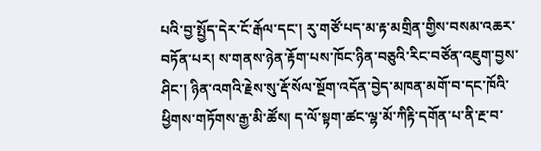པའི་བྱ་སྤྱོད་དེར་ངོ་རྒོལ་དང་། རུ་གཙོ་པད་མ་རྟ་མགྲིན་གྱིས་བསམ་འཆར་བཏོན་པར། ས་གནས་ཉེན་རྟོག་པས་ཁོང་ཉིན་བཅུའི་རིང་བཙོན་འཇུག་བྱས་ཤིང་། ཉིན་འགའི་རྗེས་སུ་རྡོ་སོལ་སྔོག་འདོན་བྱེད་མཁན་མགོ་བ་དང་ཁོའི་ཕྱིགས་གཏོགས་རྒྱ་མི་ཚོས། ད་ལོ་སྟག་ཚང་ལྷ་མོ་ཀིརྟི་དགོན་པ་ནི་རྔ་བ་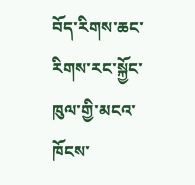བོད་རིགས་ཆང་རིགས་རང་སྐྱོང་ཁུལ་གྱི་མངའ་ཁོངས་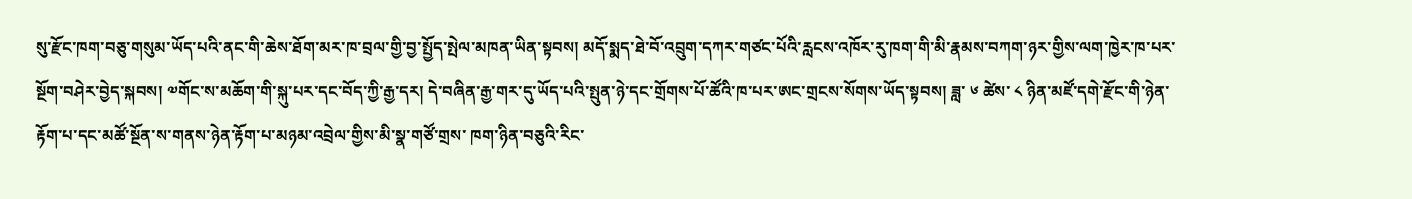སུ་རྫོང་ཁག་བཅུ་གསུམ་ཡོད་པའི་ནང་གི་ཆེས་ཐོག་མར་ཁ་བྲལ་གྱི་བྱ་སྤྱོད་སྤེལ་མཁན་ཡིན་སྟབས། མདོ་སྨད་ཐེ་བོ་འབྲུག་དཀར་གཙང་པོའི་རླངས་འཁོར་རུ་ཁག་གི་མི་རྣམས་བཀག་ཉར་གྱིས་ལག་ཁྱེར་ཁ་པར་སྔོག་བཤེར་བྱེད་སྐབས། ༧གོང་ས་མཆོག་གི་སྐུ་པར་དང་བོད་ཀྱི་རྒྱ་དར། དེ་བཞིན་རྒྱ་གར་དུ་ཡོད་པའི་སྤུན་ཉེ་དང་གྲོགས་པོ་ཚོའི་ཁ་པར་ཨང་གྲངས་སོགས་ཡོད་སྟབས། ཟླ་ ༦ ཚེས་ ༨ ཉིན་མཛོ་དགེ་རྫོང་གི་ཉེན་རྟོག་པ་དང་མཚོ་སྔོན་ས་གནས་ཉེན་རྟོག་པ་མཉམ་འབྲེལ་གྱིས་མི་སྣ་གཙོ་གྲས་ ཁག་ཉིན་བཅུའི་རིང་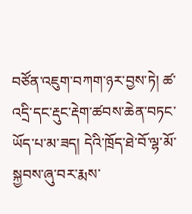བཙོན་འཇུག་བཀག་ཉར་བྱས་ཏེ། ཚ་འདྲི་དང་རྡུང་རྡེག་ཚབས་ཆེན་བཏང་ཡོད་པ་མ་ཟད། དེའི་ཁྲོད་ཐེ་བོ་ལྷ་མོ་སྐྱབས་ཞུ་བར་རྨས་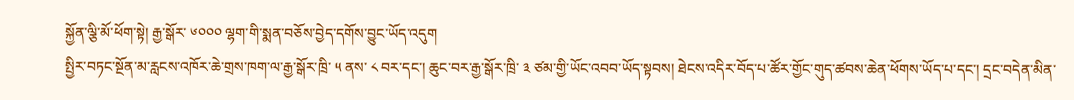སྐྱོན་ལྕི་མོ་ཕོག་སྟེ། རྒྱ་སྒོར་ ༦༠༠༠ ལྷག་གི་སྨན་བཅོས་བྱེད་དགོས་བྱུང་ཡོད་འདུག
སྤྱིར་བཏང་སྔོན་མ་རླངས་འཁོར་ཆེ་གྲས་ཁག་ལ་རྒྱ་སྒོར་ཁྲི་ ༥ ནས་ ༨ བར་དང་། ཆུང་བར་རྒྱ་སྒོར་ཁྲི་ ༣ ཙམ་གྱི་ཡོང་འབབ་ཡོད་སྟབས། ཐེངས་འདིར་བོད་པ་ཚོར་གྱོང་གུད་ཚབས་ཆེན་ཕོགས་ཡོད་པ་དང་། དྲང་བདེན་མིན་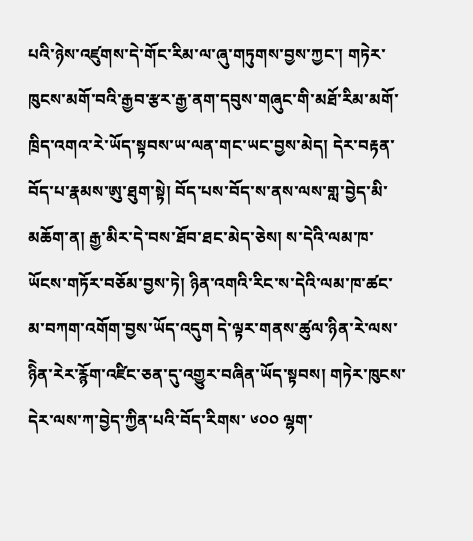པའི་ཉེས་འཛུགས་དེ་གོང་རིམ་ལ་ཞུ་གཏུགས་བྱས་ཀྱང་། གཏེར་ཁུངས་མགོ་བའི་རྒྱབ་རྩར་རྒྱ་ནག་དབུས་གཞུང་གི་མཐོ་རིམ་མགོ་ཁྲིད་འགའ་རེ་ཡོད་སྟབས་ཡ་ལན་གང་ཡང་བྱས་མེད། དེར་བརྟན་བོད་པ་རྣམས་ཨུ་ཐུག་སྟེ། བོད་པས་བོད་ས་ནས་ལས་གླ་བྱེད་མི་མཆོག་ན། རྒྱ་མིར་དེ་བས་ཐོབ་ཐང་མེད་ཅེས། ས་དེའི་ལམ་ཁ་ཡོངས་གཏོར་བཅོམ་བྱས་ཏེ། ཉིན་འགའི་རིང་ས་དེའི་ལམ་ཁ་ཚང་མ་བཀག་འགོག་བྱས་ཡོད་འདུག དེ་ལྟར་གནས་ཚུལ་ཉིན་རེ་ལས་ཉིེན་རེར་རྙོག་འཛིང་ཅན་དུ་འགྱུར་བཞིན་ཡོད་སྟབས། གཏེར་ཁུངས་དེར་ལས་ཀ་བྱེད་ཀྱིན་པའི་བོད་རིགས་ ༦༠༠ ལྷག་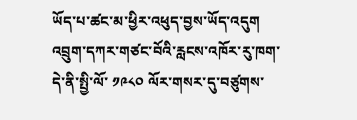ཡོད་པ་ཚང་མ་ཕྱིར་འཕུད་བྱས་ཡོད་འདུག
འབྲུག་དཀར་གཙང་བོའི་རླངས་འཁོར་རུ་ཁག་དེ་ནི་སྤྱི་ལོ་ ༡༩༨༠ ལོར་གསར་དུ་བཙུགས་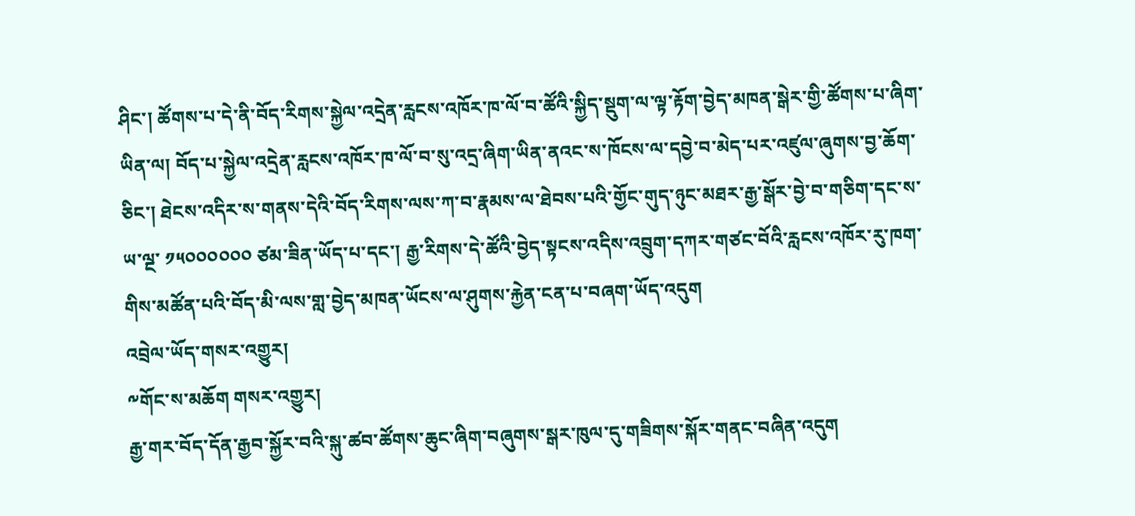ཤིང་། ཚོགས་པ་དེ་ནི་བོད་རིགས་སྐྱེལ་འདྲེན་རླངས་འཁོར་ཁ་ལོ་བ་ཚོའི་སྐྱིད་སྡུག་ལ་ལྟ་རྟོག་བྱེད་མཁན་སྒེར་གྱི་ཚོགས་པ་ཞིག་ཡིན་ལ། བོད་པ་སྐྱེལ་འདྲེན་རླངས་འཁོར་ཁ་ལོ་བ་སུ་འདྲ་ཞིག་ཡིན་ནའང་ས་ཁོངས་ལ་དབྱེ་བ་མེད་པར་འཛུལ་ཞུགས་བྱ་ཆོག་ཅིང་། ཐེངས་འདིར་ས་གནས་དེའི་བོད་རིགས་ལས་ཀ་བ་རྣམས་ལ་ཐེབས་པའི་གྱོང་གུད་ཉུང་མཐར་རྒྱ་སྒོར་བྱེ་བ་གཅིག་དང་ས་ཡ་ལྔ་ ༡༥༠༠༠༠༠༠ ཙམ་ཟིན་ཡོད་པ་དང་། རྒྱ་རིགས་དེ་ཚོའི་བྱེད་སྟངས་འདིས་འབྲུག་དཀར་གཙང་བོའི་རླངས་འཁོར་རུ་ཁག་གིས་མཚོན་པའི་བོད་མི་ལས་གླ་བྱེད་མཁན་ཡོངས་ལ་ཤུགས་རྐྱེན་ངན་པ་བཞག་ཡོད་འདུག
འབྲེལ་ཡོད་གསར་འགྱུར།
༸གོང་ས་མཆོག གསར་འགྱུར།
རྒྱ་གར་བོད་དོན་རྒྱབ་སྐྱོར་བའི་སྐུ་ཚབ་ཚོགས་ཆུང་ཞིག་བཞུགས་སྒར་ཁུལ་དུ་གཟིགས་སྐོར་གནང་བཞིན་འདུག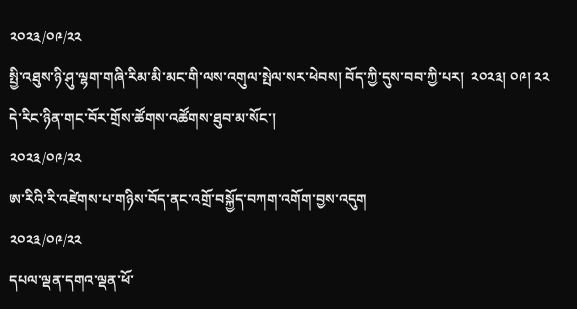༢༠༢༣/༠༩/༢༢
སྤྱི་འཐུས་ཉི་ཤུ་ལྷག་གཞི་རིམ་མི་མང་གི་ལས་འགུལ་སྤེལ་སར་ཕེབས། བོད་ཀྱི་དུས་བབ་ཀྱི་པར།  ༢༠༢༣། ༠༩། ༢༢
དེ་རིང་ཉིན་གང་བོར་གྲོས་ཚོགས་འཚོགས་ཐུབ་མ་སོང་།
༢༠༢༣/༠༩/༢༢
ཨ་རིའི་རི་འཛེགས་པ་གཉིས་བོད་ནང་འགྲོ་བསྐྱོད་བཀག་འགོག་བྱས་འདུག
༢༠༢༣/༠༩/༢༢
དཔལ་ལྡན་དགའ་ལྡན་ཕོ་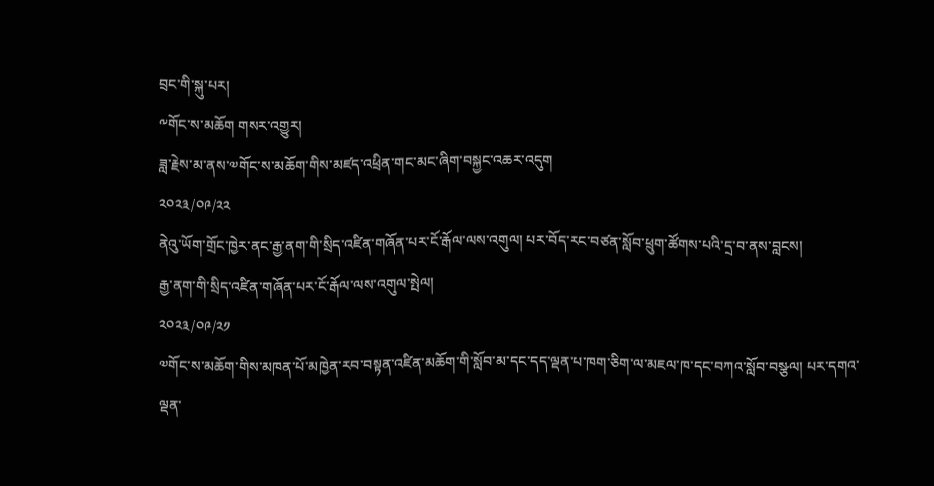བྲང་གི་སྐུ་པར།
༸གོང་ས་མཆོག གསར་འགྱུར།
ཟླ་རྗེས་མ་ནས་༧གོང་ས་མཆོག་གིས་མཛད་འཕྲིན་གང་མང་ཞིག་བསྐྱང་འཆར་འདུག
༢༠༢༣/༠༩/༢༢
ནེའུ་ཡོག་གྲོང་ཁྱེར་ནང་རྒྱ་ནག་གི་སྲིད་འཛིན་གཞོན་པར་ངོ་རྒོལ་ལས་འགུལ། པར་བོད་རང་བཙན་སློབ་ཕྲུག་ཚོགས་པའི་དྲ་བ་ནས་བླངས།
རྒྱ་ནག་གི་སྲིད་འཛིན་གཞོན་པར་ངོ་རྒོལ་ལས་འགུལ་སྤེལ།
༢༠༢༣/༠༩/༢༡
༧གོང་ས་མཆོག་གིས་མཁན་པོ་མཁྱེན་རབ་བསྟན་འཛིན་མཆོག་གི་སློབ་མ་དང་དད་ལྡན་པ་ཁག་ཅིག་ལ་མཇལ་ཁ་དང་བཀའ་སློབ་བསྩལ། པར་དགའ་ལྡན་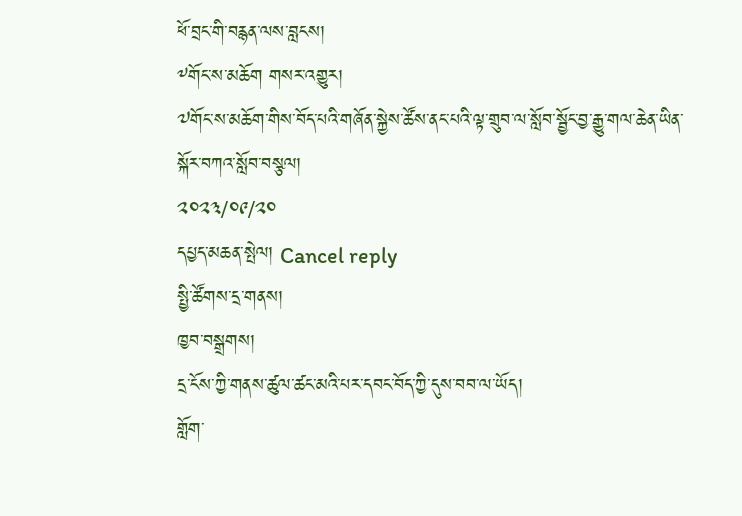ཕོ་བྲང་གི་བརྙན་ལས་བླངས།
༸གོང་ས་མཆོག གསར་འགྱུར།
༧གོང་ས་མཆོག་གིས་བོད་པའི་གཞོན་སྐྱེས་ཚོས་ནང་པའི་ལྟ་གྲུབ་ལ་སློབ་སྦྱོང་བྱ་རྒྱུ་གལ་ཆེན་ཡིན་སྐོར་བཀའ་སློབ་བསྩལ།
༢༠༢༣/༠༩/༢༠
དཔྱད་མཆན་སྤེལ། Cancel reply
སྤྱི་ཚོགས་དྲ་གནས།
ཁྱབ་བསྒྲགས།
དྲ་ངོས་ཀྱི་གནས་ཚུལ་ཚང་མའི་པར་དབང་བོད་ཀྱི་དུས་བབ་ལ་ཡོད།
གློག་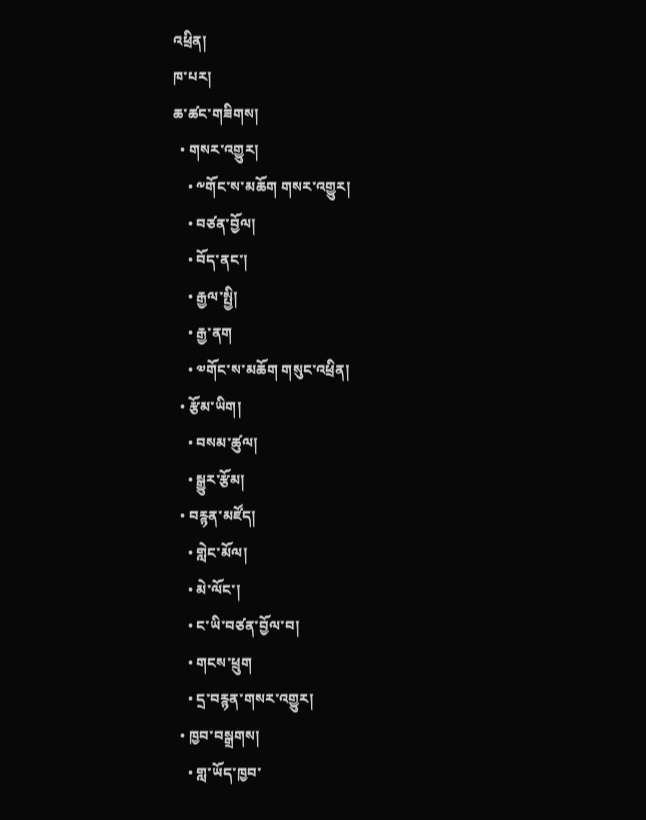འཕྲིན།
ཁ་པར།
ཆ་ཚང་གཟིགས།
  • གསར་འགྱུར།
    • ༸གོང་ས་མཆོག གསར་འགྱུར།
    • བཙན་བྱོལ།
    • བོད་ནང་།
    • རྒྱལ་སྤྱི།
    • རྒྱ་ནག
    • ༧གོང་ས་མཆོག གསུང་འཕྲིན།
  • རྩོམ་ཡིག།
    • བསམ་ཚུལ།
    • སྒྱུར་རྩོམ།
  • བརྙན་མཛོད།
    • གླེང་མོལ།
    • མེ་ལོང་།
    • ང་ཡི་བཙན་བྱོལ་བ།
    • གངས་ཕྲུག
    • དྲ་བརྙན་གསར་འགྱུར།
  • ཁྱབ་བསྒྲགས།
    • གླ་ཡོད་ཁྱབ་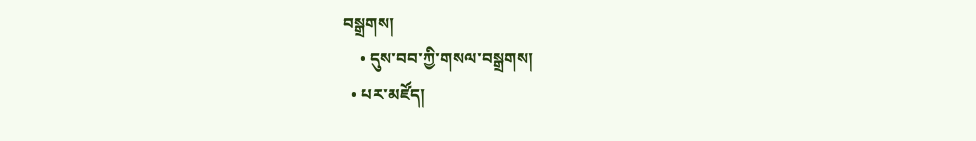བསྒྲགས།
    • དུས་བབ་ཀྱི་གསལ་བསྒྲགས།
  • པར་མཛོད།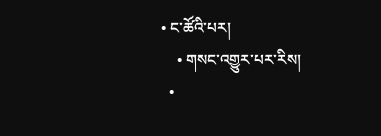• ང་ཚོའི་པར།
    • གསང་འགྱུར་པར་རིས།
  •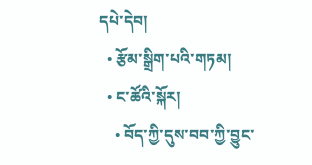དཔེ་དེབ།
  • རྩོམ་སྒྲིག་པའི་གཏམ།
  • ང་ཚོའི་སྐོར།
    • བོད་ཀྱི་དུས་བབ་ཀྱི་བྱུང་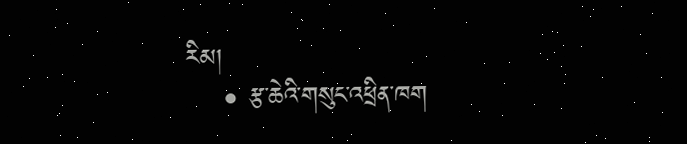རིམ།
    • རྩ་ཆེའི་གསུང་འཕྲིན་ཁག